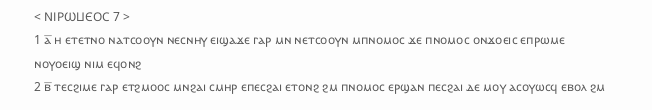< ⲚⲒⲢⲰⳘⲈⲞⲤ 7 >
1 ⲁ̅ ⲏ ⲉⲧⲉⲧⲛⲟ ⲛⲁⲧⲥⲟⲟⲩⲛ ⲛⲉⲥⲛⲏⲩ ⲉⲓϣⲁϫⲉ ⲅⲁⲣ ⲙⲛ ⲛⲉⲧⲥⲟⲟⲩⲛ ⲙⲡⲛⲟⲙⲟⲥ ϫⲉ ⲡⲛⲟⲙⲟⲥ ⲟⲛϫⲟⲉⲓⲥ ⲉⲡⲣⲱⲙⲉ ⲛⲟⲩⲟⲉⲓϣ ⲛⲓⲙ ⲉϥⲟⲛϩ
2 ⲃ̅ ⲧⲉⲥϩⲓⲙⲉ ⲅⲁⲣ ⲉⲧϩⲙⲟⲟⲥ ⲙⲛϩⲁⲓ ⲥⲙⲏⲣ ⲉⲡⲉⲥϩⲁⲓ ⲉⲧⲟⲛϩ ϩⲙ ⲡⲛⲟⲙⲟⲥ ⲉⲣϣⲁⲛ ⲡⲉⲥϩⲁⲓ ⲇⲉ ⲙⲟⲩ ⲁⲥⲟⲩⲱⲥϥ ⲉⲃⲟⲗ ϩⲙ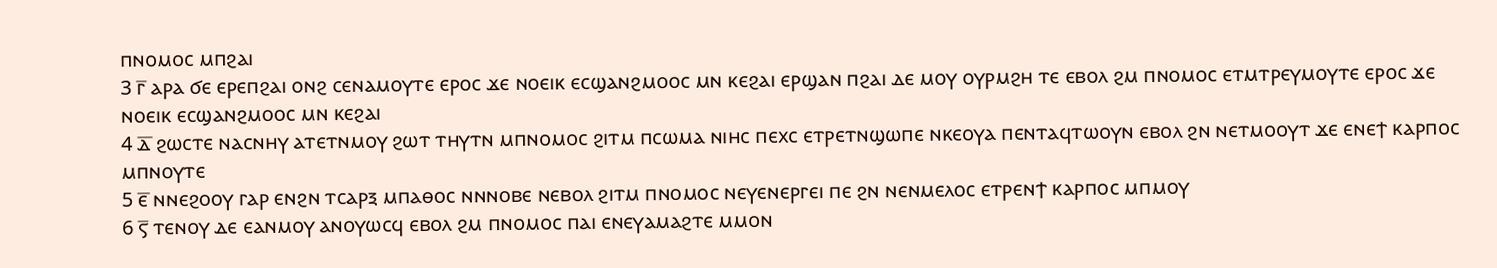ⲡⲛⲟⲙⲟⲥ ⲙⲡϩⲁⲓ
3 ⲅ̅ ⲁⲣⲁ ϭⲉ ⲉⲣⲉⲡϩⲁⲓ ⲟⲛϩ ⲥⲉⲛⲁⲙⲟⲩⲧⲉ ⲉⲣⲟⲥ ϫⲉ ⲛⲟⲉⲓⲕ ⲉⲥϣⲁⲛϩⲙⲟⲟⲥ ⲙⲛ ⲕⲉϩⲁⲓ ⲉⲣϣⲁⲛ ⲡϩⲁⲓ ⲇⲉ ⲙⲟⲩ ⲟⲩⲣⲙϩⲏ ⲧⲉ ⲉⲃⲟⲗ ϩⲙ ⲡⲛⲟⲙⲟⲥ ⲉⲧⲙⲧⲣⲉⲩⲙⲟⲩⲧⲉ ⲉⲣⲟⲥ ϫⲉ ⲛⲟⲉⲓⲕ ⲉⲥϣⲁⲛϩⲙⲟⲟⲥ ⲙⲛ ⲕⲉϩⲁⲓ
4 ⲇ̅ ϩⲱⲥⲧⲉ ⲛⲁⲥⲛⲏⲩ ⲁⲧⲉⲧⲛⲙⲟⲩ ϩⲱⲧ ⲧⲏⲩⲧⲛ ⲙⲡⲛⲟⲙⲟⲥ ϩⲓⲧⲙ ⲡⲥⲱⲙⲁ ⲛⲓⲏⲥ ⲡⲉⲭⲥ ⲉⲧⲣⲉⲧⲛϣⲱⲡⲉ ⲛⲕⲉⲟⲩⲁ ⲡⲉⲛⲧⲁϥⲧⲱⲟⲩⲛ ⲉⲃⲟⲗ ϩⲛ ⲛⲉⲧⲙⲟⲟⲩⲧ ϫⲉ ⲉⲛⲉϯ ⲕⲁⲣⲡⲟⲥ ⲙⲡⲛⲟⲩⲧⲉ
5 ⲉ̅ ⲛⲛⲉϩⲟⲟⲩ ⲅⲁⲣ ⲉⲛϩⲛ ⲧⲥⲁⲣⲝ ⲙⲡⲁⲑⲟⲥ ⲛⲛⲛⲟⲃⲉ ⲛⲉⲃⲟⲗ ϩⲓⲧⲙ ⲡⲛⲟⲙⲟⲥ ⲛⲉⲩⲉⲛⲉⲣⲅⲉⲓ ⲡⲉ ϩⲛ ⲛⲉⲛⲙⲉⲗⲟⲥ ⲉⲧⲣⲉⲛϯ ⲕⲁⲣⲡⲟⲥ ⲙⲡⲙⲟⲩ
6 ⲋ̅ ⲧⲉⲛⲟⲩ ⲇⲉ ⲉⲁⲛⲙⲟⲩ ⲁⲛⲟⲩⲱⲥϥ ⲉⲃⲟⲗ ϩⲙ ⲡⲛⲟⲙⲟⲥ ⲡⲁⲓ ⲉⲛⲉⲩⲁⲙⲁϩⲧⲉ ⲙⲙⲟⲛ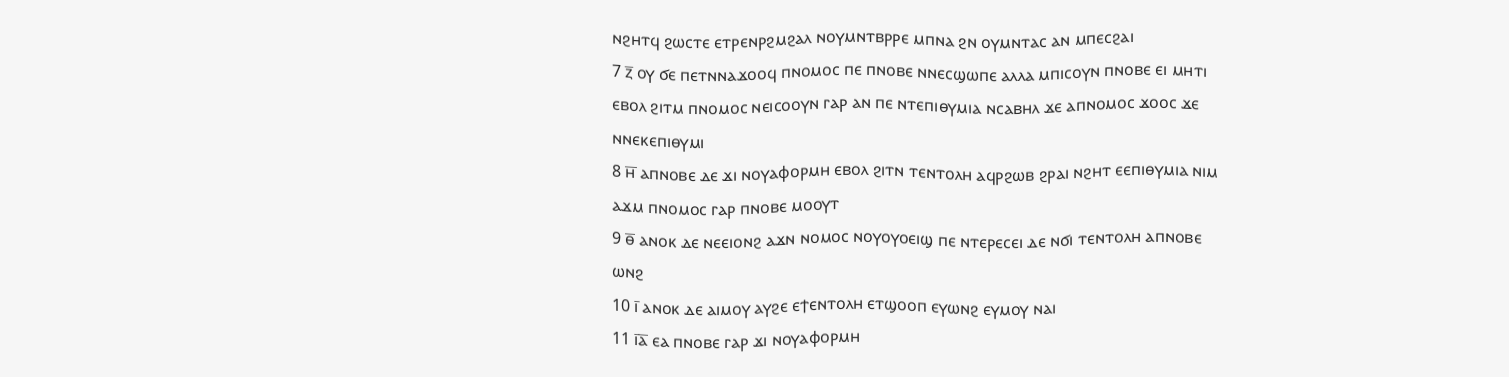ⲛϩⲏⲧϥ ϩⲱⲥⲧⲉ ⲉⲧⲣⲉⲛⲣϩⲙϩⲁⲗ ⲛⲟⲩⲙⲛⲧⲃⲣⲣⲉ ⲙⲡⲛⲁ ϩⲛ ⲟⲩⲙⲛⲧⲁⲥ ⲁⲛ ⲙⲡⲉⲥϩⲁⲓ
7 ⲍ̅ ⲟⲩ ϭⲉ ⲡⲉⲧⲛⲛⲁϫⲟⲟϥ ⲡⲛⲟⲙⲟⲥ ⲡⲉ ⲡⲛⲟⲃⲉ ⲛⲛⲉⲥϣⲱⲡⲉ ⲁⲗⲗⲁ ⲙⲡⲓⲥⲟⲩⲛ ⲡⲛⲟⲃⲉ ⲉⲓ ⲙⲏⲧⲓ ⲉⲃⲟⲗ ϩⲓⲧⲙ ⲡⲛⲟⲙⲟⲥ ⲛⲉⲓⲥⲟⲟⲩⲛ ⲅⲁⲣ ⲁⲛ ⲡⲉ ⲛⲧⲉⲡⲓⲑⲩⲙⲓⲁ ⲛⲥⲁⲃⲏⲗ ϫⲉ ⲁⲡⲛⲟⲙⲟⲥ ϫⲟⲟⲥ ϫⲉ ⲛⲛⲉⲕⲉⲡⲓⲑⲩⲙⲓ
8 ⲏ̅ ⲁⲡⲛⲟⲃⲉ ⲇⲉ ϫⲓ ⲛⲟⲩⲁⲫⲟⲣⲙⲏ ⲉⲃⲟⲗ ϩⲓⲧⲛ ⲧⲉⲛⲧⲟⲗⲏ ⲁϥⲣϩⲱⲃ ϩⲣⲁⲓ ⲛϩⲏⲧ ⲉⲉⲡⲓⲑⲩⲙⲓⲁ ⲛⲓⲙ ⲁϫⲙ ⲡⲛⲟⲙⲟⲥ ⲅⲁⲣ ⲡⲛⲟⲃⲉ ⲙⲟⲟⲩⲧ
9 ⲑ̅ ⲁⲛⲟⲕ ⲇⲉ ⲛⲉⲉⲓⲟⲛϩ ⲁϫⲛ ⲛⲟⲙⲟⲥ ⲛⲟⲩⲟⲩⲟⲉⲓϣ ⲡⲉ ⲛⲧⲉⲣⲉⲥⲉⲓ ⲇⲉ ⲛϭⲓ ⲧⲉⲛⲧⲟⲗⲏ ⲁⲡⲛⲟⲃⲉ ⲱⲛϩ
10 ⲓ̅ ⲁⲛⲟⲕ ⲇⲉ ⲁⲓⲙⲟⲩ ⲁⲩϩⲉ ⲉϯⲉⲛⲧⲟⲗⲏ ⲉⲧϣⲟⲟⲡ ⲉⲩⲱⲛϩ ⲉⲩⲙⲟⲩ ⲛⲁⲓ
11 ⲓ̅ⲁ̅ ⲉⲁ ⲡⲛⲟⲃⲉ ⲅⲁⲣ ϫⲓ ⲛⲟⲩⲁⲫⲟⲣⲙⲏ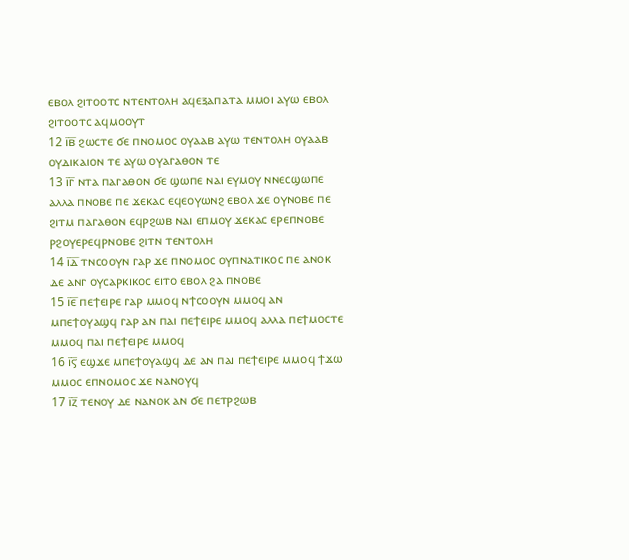ⲉⲃⲟⲗ ϩⲓⲧⲟⲟⲧⲥ ⲛⲧⲉⲛⲧⲟⲗⲏ ⲁϥⲉⲝⲁⲡⲁⲧⲁ ⲙⲙⲟⲓ ⲁⲩⲱ ⲉⲃⲟⲗ ϩⲓⲧⲟⲟⲧⲥ ⲁϥⲙⲟⲟⲩⲧ
12 ⲓ̅ⲃ̅ ϩⲱⲥⲧⲉ ϭⲉ ⲡⲛⲟⲙⲟⲥ ⲟⲩⲁⲁⲃ ⲁⲩⲱ ⲧⲉⲛⲧⲟⲗⲏ ⲟⲩⲁⲁⲃ ⲟⲩⲇⲓⲕⲁⲓⲟⲛ ⲧⲉ ⲁⲩⲱ ⲟⲩⲁⲅⲁⲑⲟⲛ ⲧⲉ
13 ⲓ̅ⲅ̅ ⲛⲧⲁ ⲡⲁⲅⲁⲑⲟⲛ ϭⲉ ϣⲱⲡⲉ ⲛⲁⲓ ⲉⲩⲙⲟⲩ ⲛⲛⲉⲥϣⲱⲡⲉ ⲁⲗⲗⲁ ⲡⲛⲟⲃⲉ ⲡⲉ ϫⲉⲕⲁⲥ ⲉϥⲉⲟⲩⲱⲛϩ ⲉⲃⲟⲗ ϫⲉ ⲟⲩⲛⲟⲃⲉ ⲡⲉ ϩⲓⲧⲙ ⲡⲁⲅⲁⲑⲟⲛ ⲉϥⲣϩⲱⲃ ⲛⲁⲓ ⲉⲡⲙⲟⲩ ϫⲉⲕⲁⲥ ⲉⲣⲉⲡⲛⲟⲃⲉ ⲣϩⲟⲩⲉⲣⲉϥⲣⲛⲟⲃⲉ ϩⲓⲧⲛ ⲧⲉⲛⲧⲟⲗⲏ
14 ⲓ̅ⲇ̅ ⲧⲛⲥⲟⲟⲩⲛ ⲅⲁⲣ ϫⲉ ⲡⲛⲟⲙⲟⲥ ⲟⲩⲡⲛⲁⲧⲓⲕⲟⲥ ⲡⲉ ⲁⲛⲟⲕ ⲇⲉ ⲁⲛⲅ ⲟⲩⲥⲁⲣⲕⲓⲕⲟⲥ ⲉⲓⲧⲟ ⲉⲃⲟⲗ ϩⲁ ⲡⲛⲟⲃⲉ
15 ⲓ̅ⲉ̅ ⲡⲉϯⲉⲓⲣⲉ ⲅⲁⲣ ⲙⲙⲟϥ ⲛϯⲥⲟⲟⲩⲛ ⲙⲙⲟϥ ⲁⲛ ⲙⲡⲉϯⲟⲩⲁϣϥ ⲅⲁⲣ ⲁⲛ ⲡⲁⲓ ⲡⲉϯⲉⲓⲣⲉ ⲙⲙⲟϥ ⲁⲗⲗⲁ ⲡⲉϯⲙⲟⲥⲧⲉ ⲙⲙⲟϥ ⲡⲁⲓ ⲡⲉϯⲉⲓⲣⲉ ⲙⲙⲟϥ
16 ⲓ̅ⲋ̅ ⲉϣϫⲉ ⲙⲡⲉϯⲟⲩⲁϣϥ ⲇⲉ ⲁⲛ ⲡⲁⲓ ⲡⲉϯⲉⲓⲣⲉ ⲙⲙⲟϥ ϯϫⲱ ⲙⲙⲟⲥ ⲉⲡⲛⲟⲙⲟⲥ ϫⲉ ⲛⲁⲛⲟⲩϥ
17 ⲓ̅ⲍ̅ ⲧⲉⲛⲟⲩ ⲇⲉ ⲛⲁⲛⲟⲕ ⲁⲛ ϭⲉ ⲡⲉⲧⲣϩⲱⲃ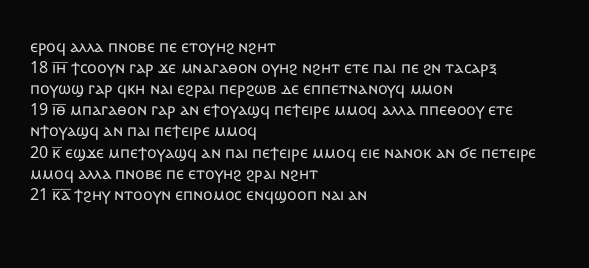ⲉⲣⲟϥ ⲁⲗⲗⲁ ⲡⲛⲟⲃⲉ ⲡⲉ ⲉⲧⲟⲩⲏϩ ⲛϩⲏⲧ
18 ⲓ̅ⲏ̅ ϯⲥⲟⲟⲩⲛ ⲅⲁⲣ ϫⲉ ⲙⲛⲁⲅⲁⲑⲟⲛ ⲟⲩⲏϩ ⲛϩⲏⲧ ⲉⲧⲉ ⲡⲁⲓ ⲡⲉ ϩⲛ ⲧⲁⲥⲁⲣⲝ ⲡⲟⲩⲱϣ ⲅⲁⲣ ϥⲕⲏ ⲛⲁⲓ ⲉϩⲣⲁⲓ ⲡⲉⲣϩⲱⲃ ⲇⲉ ⲉⲡⲡⲉⲧⲛⲁⲛⲟⲩϥ ⲙⲙⲟⲛ
19 ⲓ̅ⲑ̅ ⲙⲡⲁⲅⲁⲑⲟⲛ ⲅⲁⲣ ⲁⲛ ⲉϯⲟⲩⲁϣϥ ⲡⲉϯⲉⲓⲣⲉ ⲙⲙⲟϥ ⲁⲗⲗⲁ ⲡⲡⲉⲑⲟⲟⲩ ⲉⲧⲉ ⲛϯⲟⲩⲁϣϥ ⲁⲛ ⲡⲁⲓ ⲡⲉϯⲉⲓⲣⲉ ⲙⲙⲟϥ
20 ⲕ̅ ⲉϣϫⲉ ⲙⲡⲉϯⲟⲩⲁϣϥ ⲁⲛ ⲡⲁⲓ ⲡⲉϯⲉⲓⲣⲉ ⲙⲙⲟϥ ⲉⲓⲉ ⲛⲁⲛⲟⲕ ⲁⲛ ϭⲉ ⲡⲉⲧⲉⲓⲣⲉ ⲙⲙⲟϥ ⲁⲗⲗⲁ ⲡⲛⲟⲃⲉ ⲡⲉ ⲉⲧⲟⲩⲏϩ ϩⲣⲁⲓ ⲛϩⲏⲧ
21 ⲕ̅ⲁ̅ ϯϩⲏⲩ ⲛⲧⲟⲟⲩⲛ ⲉⲡⲛⲟⲙⲟⲥ ⲉⲛϥϣⲟⲟⲡ ⲛⲁⲓ ⲁⲛ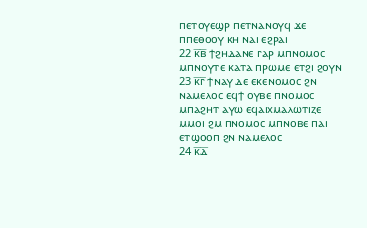ⲡⲉⲧⲟⲩⲉϣⲣ ⲡⲉⲧⲛⲁⲛⲟⲩϥ ϫⲉ ⲡⲡⲉⲑⲟⲟⲩ ⲕⲏ ⲛⲁⲓ ⲉϩⲣⲁⲓ
22 ⲕ̅ⲃ̅ ϯϩⲏⲇⲁⲛⲉ ⲅⲁⲣ ⲙⲡⲛⲟⲙⲟⲥ ⲙⲡⲛⲟⲩⲧⲉ ⲕⲁⲧⲁ ⲡⲣⲱⲙⲉ ⲉⲧϩⲓ ϩⲟⲩⲛ
23 ⲕ̅ⲅ̅ ϯⲛⲁⲩ ⲇⲉ ⲉⲕⲉⲛⲟⲙⲟⲥ ϩⲛ ⲛⲁⲙⲉⲗⲟⲥ ⲉϥϯ ⲟⲩⲃⲉ ⲡⲛⲟⲙⲟⲥ ⲙⲡⲁϩⲏⲧ ⲁⲩⲱ ⲉϥⲁⲓⲭⲙⲁⲗⲱⲧⲓⲍⲉ ⲙⲙⲟⲓ ϩⲙ ⲡⲛⲟⲙⲟⲥ ⲙⲡⲛⲟⲃⲉ ⲡⲁⲓ ⲉⲧϣⲟⲟⲡ ϩⲛ ⲛⲁⲙⲉⲗⲟⲥ
24 ⲕ̅ⲇ̅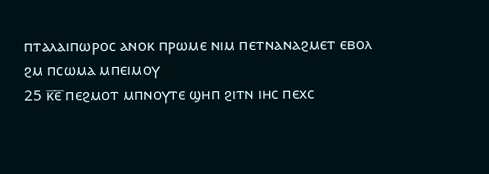ⲡⲧⲁⲗⲁⲓⲡⲱⲣⲟⲥ ⲁⲛⲟⲕ ⲡⲣⲱⲙⲉ ⲛⲓⲙ ⲡⲉⲧⲛⲁⲛⲁϩⲙⲉⲧ ⲉⲃⲟⲗ ϩⲙ ⲡⲥⲱⲙⲁ ⲙⲡⲉⲓⲙⲟⲩ
25 ⲕ̅ⲉ̅ ⲡⲉϩⲙⲟⲧ ⲙⲡⲛⲟⲩⲧⲉ ϣⲏⲡ ϩⲓⲧⲛ ⲓⲏⲥ ⲡⲉⲭⲥ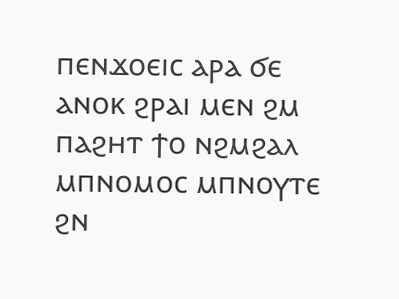ⲡⲉⲛϫⲟⲉⲓⲥ ⲁⲣⲁ ϭⲉ ⲁⲛⲟⲕ ϩⲣⲁⲓ ⲙⲉⲛ ϩⲙ ⲡⲁϩⲏⲧ ϯⲟ ⲛϩⲙϩⲁⲗ ⲙⲡⲛⲟⲙⲟⲥ ⲙⲡⲛⲟⲩⲧⲉ ϩⲛ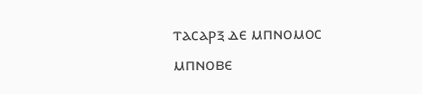ⲧⲁⲥⲁⲣⲝ ⲇⲉ ⲙⲡⲛⲟⲙⲟⲥ ⲙⲡⲛⲟⲃⲉ